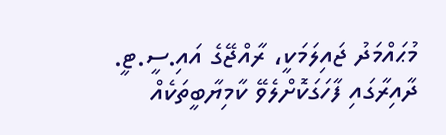މުޙައްމަދު ޖައިލަމަކީ، ރާއްޖޭގެ އައި.ސީ.ޓީ. ދާއިރާގައި ފާހަގަކޮށްލެވޭ ކާމިޔާބީތަކެއް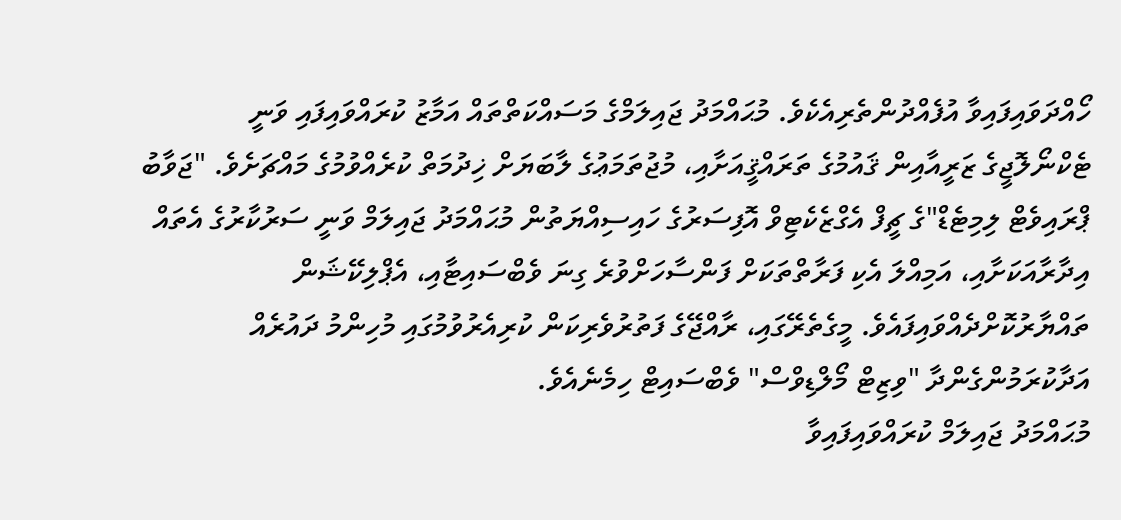ހޯއްދަވައިފައިވާ އުފެއްދުންތެރިއެކެވެ. މުޙައްމަދު ޖައިލަމްގެ މަސައްކަތްތައް އަމާޒު ކުރައްވައިފައި ވަނީ ޓެކްނޯލޮޖީގެ ޒަރީއާއިން ޤައުމުގެ ތަރައްޤީއަށާއި، މުޖުތަމަޢުގެ ލާބަޔަށް ޚިދުމަތް ކުރެއްވުމުގެ މައްޗަށެވެ. "ޖަވާބު ޕްރައިވެޓް ލިމިޓެޑް"ގެ ޗީފް އެގްޒެކެޓިވް އޮފިސަރުގެ ހައިސިއްޔަތުން މުޙައްމަދު ޖައިލަމް ވަނީ ސަރުކާރުގެ އެތައް އިދާރާއަކަށާއި، އަމިއްލަ އެކި ފަރާތްތަކަށް ފަންސާހަށްވުރެ ގިނަ ވެބްސައިޓާއި، އެޕްލިކޭޝަން ތައްޔާރުކޮށްދެއްވައިފައެވެ. މީގެތެރޭގައި، ރާއްޖޭގެ ފަތުރުވެރިކަން ކުރިއެރުވުމުގައި މުހިންމު ދައުރެއް އަދާކުރަމުންގެންދާ "ވިޒިޓް މޯލްޑިވްސް" ވެބްސައިޓް ހިމެނެއެވެ.
މުޙައްމަދު ޖައިލަމް ކުރައްވައިފައިވާ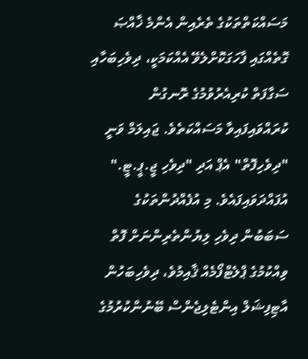މަސައްކަތްތަކުގެ ތެރެއިން އެންމެ ޚާއްޞަ ގޮތެއްގައި ފާހަގަކޮށްލެވޭ އެއްކަމަކީ، ދިވެހިބަހާއި ސަގާފަތް ކުރިއެރުވުމުގެ ރޮނގުން ކުރައްވައިފައިވާ މަސައްކަތެވެ. ޖައިލަމް ވަނީ "ދިވެހިފޮތް" އެޕް އަދި "ދިވެހި ޖީ.ޕީ.ޓީ." އުފައްދަވައިފައެވެ. މި އުފެއްދުންތަކުގެ ސަބަބުން ދިވެހި ލިޔުންތެރިންނަށް ފޮތް ވިއްކުމުގެ ޕްލެޓްފޯމެއް ޤާއިމުވެ، ދިވެހިބަހުން އާޓިފިޝަލް އިންޓެލިޖެންސް ބޭނުންކުރުމުގެ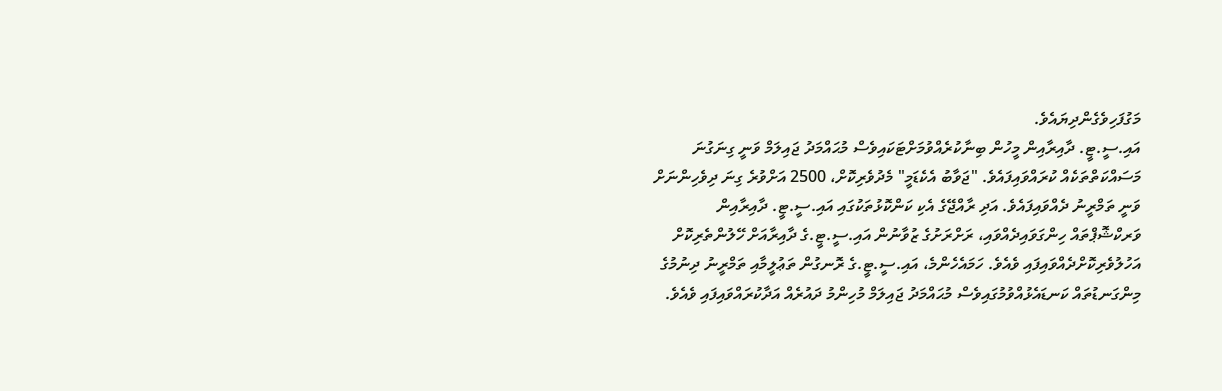މަގުފަހިވެގެންދިޔައެވެ.
އައި.ސީ.ޓީ. ދާއިރާއިން މީހުން ބިނާކުރެއްވުމަށްޓަކައިވެސް މުޙައްމަދު ޖައިލަމް ވަނީ ގިނަގުނަ މަސައްކަތްތަކެއް ކުރައްވައިފައެވެ. "ޖަވާބު އެކެޑަމީ" މެދުވެރިކޮށް، 2500 އަށްވުރެ ގިނަ ދިވެހިންނަށް ވަނީ ތަމްރީނު ދެއްވައިފައެވެ. އަދި ރާއްޖޭގެ އެކި ކަންކޮޅުތަކުގައި އައި.ސީ.ޓީ. ދާއިރާއިން ވަރކްޝޮޕްތައް ހިންގަވައިދެއްވައި، ރަށްރަށުގެ ޒުވާނުން އައި.ސީ.ޓީ.ގެ ދާއިރާއަށް ހޭލުންތެރިކޮށް އަހުލުވެރިކޮށްދެއްވައިފައި ވެއެވެ. ހަމައެހެންމެ، އައި.ސީ.ޓީ.ގެ ރޮނގުން ތަޢުލީމާއި ތަމްރީނު ދިނުމުގެ މިންގަނޑުތައް ކަނޑައެޅުއްވުމުގައިވެސް މުޙައްމަދު ޖައިލަމް މުހިންމު ދައުރެއް އަދާކުރައްވައިފައި ވެއެވެ.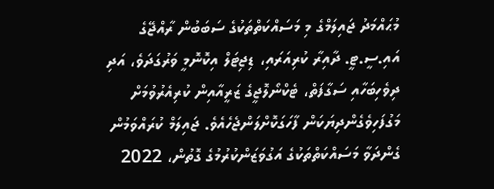މުޙައްމަދު ޖައިލަމްގެ މި މަސައްކަތްތަކުގެ ސަބަބުން ރާއްޖޭގެ އައި.ސީ.ޓީ. ދާއިރާ ކުރިއަރައި، ޑިޖިޓަލް އިކޮނޮމީ ވަރުގަދަވެ، އަދި ދިވެހިބަހާއި ސަގާފަތް، ޓެކްނޯލޮޖީގެ ޒަރީއާއިން ކުރިއެރުވުމަށް މަގުފަހިވެގެންދިޔަކަން ފާހަގަކޮށްލަންޖެހެއެވެ. ޖައިލަމް ކުރައްވަމުން ގެންދަވާ މަސައްކަތްތަކުގެ އަގުވަޒަންކުރުމުގެ ގޮތުން، 2022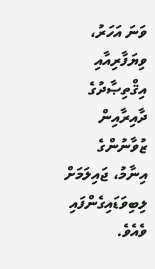ވަނަ އަހަރު، ވިޔަފާރިއާއި އިޤްތިޞާދުގެ ދާއިރާއިން ޒުވާނުންގެ އިނާމު، ޖައިލަމަށް ލިބިވަޑައިގެންފައި ވެއެވެ.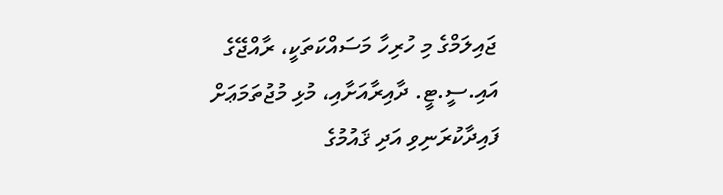ޖައިލަމްގެ މި ހުރިހާ މަސައްކަތަކީ، ރާއްޖޭގެ އައި.ސީ.ޓީ. ދާއިރާއަށާއި، މުޅި މުޖުތަމަޢަށް ފައިދާކުރަނިވި އަދި ޤައުމުގެ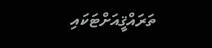ތަރައްޤީއަށްޓަކައި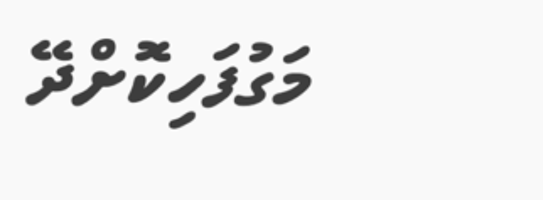މަގުފަހިކޮށްދޭ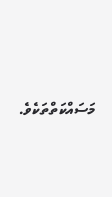މަސައްކަތްތަކެވެ.